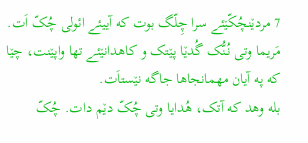7 مردێنچُکّێئے سرا چِلّگ بوت که آییئے ائولی چُکّ اَت. مَریما وتی نُنُّک گُدێا پێتک و کاهدانێئے تها واپێنت، چێا که په آیان مهمانجاها جاگه نێستاَت.
بله وهد که آتک، هُدایا وتی چُکّ دێم دات. چُکّ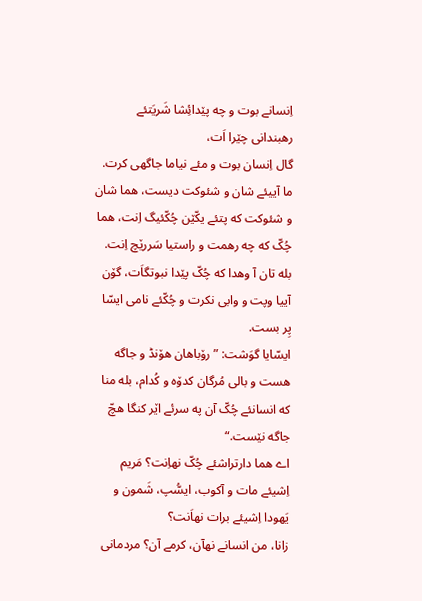اِنسانے بوت و چه پێدائِشا شَریَتئے رهبندانی چێرا اَت،
گال اِنسان بوت و مئے نیاما جاگهی کرت. ما آییئے شان و شئوکت دیست، هما شان و شئوکت که پتئے یکّێن چُکّئیگ اِنت، هما چُکّ که چه رهمت و راستیا سَررێچ اِنت.
بله تان آ وهدا که چُکّ پێدا نبوتگاَت، گۆن آییا وپت و وابی نکرت و چُکّئے نامی ایسّا پِر بست.
ایسّایا گوَشت: ”رۆباهان هۆنڈ و جاگه هست و بالی مُرگان کدۆه و کُدام، بله منا که انسانئے چُکّ آن په سرئے اێر کنگا هچّ جاگه نێست.“
اے هما دارتراشئے چُکّ نهاِنت؟ مَریم اِشیئے مات و آکوب، ایسُّپ، شَمون و یَهودا اِشیئے برات نهاَنت؟
زانا، من انسانے نهآن، کرمے آن؟ مردمانی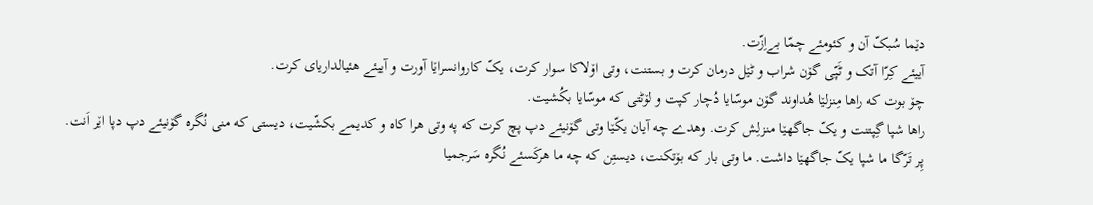دێما سُبکّ آن و کئومئے چمّا بےاِزّت.
آییئے کِرّا آتک و ٹَپّی گۆن شراب و ٹێل درمان کرت و بستنت، وتی اۆلاکا سوار کرت، یکّ کاروانسراێا آورت و آییئے هئیالداریای کرت.
چۆ بوت که راها مِنزلێا هُداوند گۆن موسّایا دُچار کپت و لۆٹتی که موسّایا بکُشیت.
راها شپا گِپتنت و یکّ جاگهێا منزلِش کرت. وهدے چه آیان یکّێا وتی گۆنیئے دپ پچ کرت که په وتی هرا کاه و کدیمے بکشّیت، دیستی که منی نُگره گۆنیئے دپ دپا اێر اَنت.
پِر تَرّگا ما شپا یکّ جاگهێا داشت. ما وتی بار که بۆتکنت، دیستِن که چه ما هرکَسئے نُگره سَرجمیا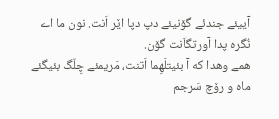آییئے جندئے گۆنیئے دپ دپا اێر اَنت. نون ما اے نُگره پدا آورتگاَنت گۆن.
همے وهدا که آ بئیتلَهِما اَتنت، مَریمئے چِلّگ بئیگئے ماه و رۆچ سَرجم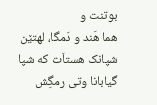بوتنت و
هما هَند و دَمگا، لهتێن شپانک هستاَت که شپا گیابانا وتی رمگِش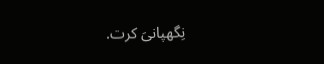نِگهپانیَ کرت.